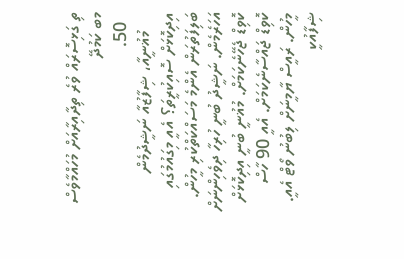ތި ގަޅިސޮރައް ވުރެ ތިދާއިރާއަށް މުހައްމާވެސް މބ ކަމުދޭ
  50.
    މުޣުނީއާ، ޝިފާޒުއާ ނަޝީދުމެން އިދިކޮޅަށް ސޮއިކުރީތަ؟ އެއީ މިގައުމުގައި ބަލިފަތުރަން އެންމެ މަސައްކަތްކުރި މީހުން. އަހަރެމެން. ނަޝީދު ބުނީ ހުރިހާ ދިވެހިންނަށް ކޮވިޑް ޖެހޭނެކަމަށް. މުޣުނީ ބުނީ އިދިކޮޅަށް ކޮވިޑް ޖައްސާނެކަމަށް. އެއީ 90 ހާސް މީހުން. ރައީސް ޔާމީނަށް ލިބުނު ވޯޓް އެއީ. ޝިފާއުކީ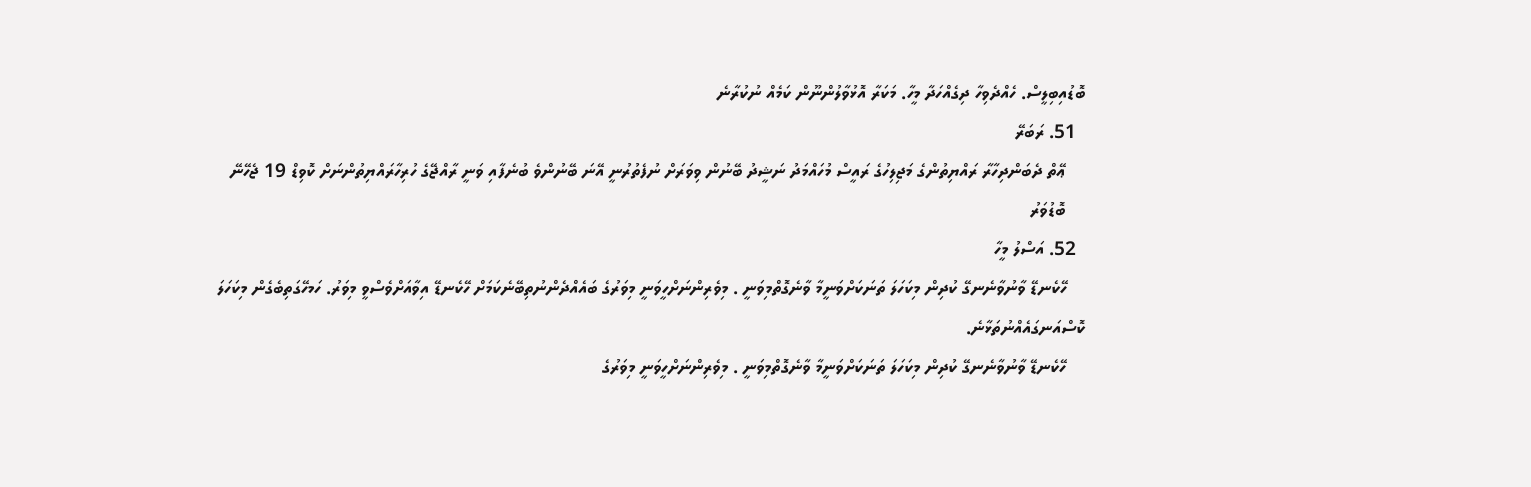ބޮޑުއިބިލީސް. ހެއްދެވިހާ ދިގެއްހަދާ މީހާ. މަކަރާ އޮޅުވާލުންނޫން ކަމެއް ނުކުރާނެ
  51. ރަބަރޭ
    ޢޭތް ދެބަންދިހާރާ ރައްޔިތުންގެ މަޖިލިހުގެ ރައީސް މުހައްމަދު ނަޝީދު ބޭނުން ވިވަރަށް ނުފެތުރުނީ އޭނަ ބޭނުންވެ ބުނެފާއި ވަނީ ރާއްޖޭގެ ހުރިހާރައްޔިތުންނަށް ކޮވިޑް 19 ޖެހޭނޭ
    ބޮޑުވަރު
  52. އަސްލު މީހާ
    ހޭކެނޑޭ ވާނުވާނެނގޭ ކުދިން މިކަހަލަ ތަނަކަށްވަނީމާ ވާނެގޮތްމިވަނީ . މިވެރިންނަށްހީވަނީ މިވަރުގެ ބައެއްދެންނުތިބޭނެކަމަށް ހޭކެނޑޭ އިވާއަށްވެސްވީ މިވަރު. ހަމހޭގަތިބެގެން މިކަހަލަ ކޮސްއަނގައެއްނުތަޅާނެ.
    ހޭކެނޑޭ ވާނުވާނެނގޭ ކުދިން މިކަހަލަ ތަނަކަށްވަނީމާ ވާނެގޮތްމިވަނީ . މިވެރިންނަށްހީވަނީ މިވަރުގެ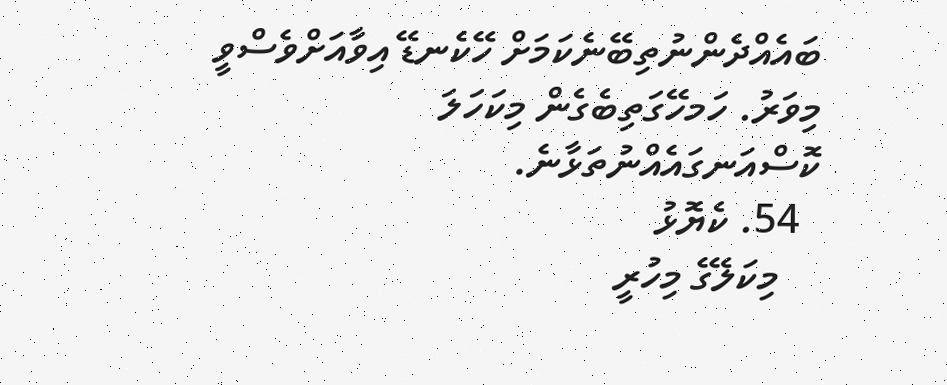ބައެއްދެންނުތިބޭނެކަމަށް ހޭކެނޑޭ އިވާއަށްވެސްވީ މިވަރު. ހަމހޭގަތިބެގެން މިކަހަލަ ކޮސްއަނގައެއްނުތަޅާނެ.
  54. ކެޔޮޅު
    މިކަލޭގެ މިހުރީ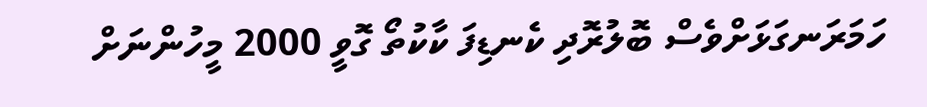ހަމަރަނގަޅަށްވެސް ބޮލުރޮދި ކެނޑިފަ ކާކުތޯ ގޮވީ 2000 މީހުންނަށް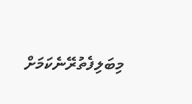މިބަލިފެތުރޭނެކަމަށް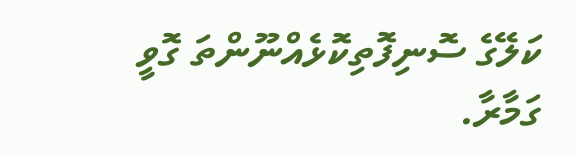ކަލޭގެ ސޮނިފޮތިކޮޅެއްނޫންތަ ގޮވީ ގަމާރާ.